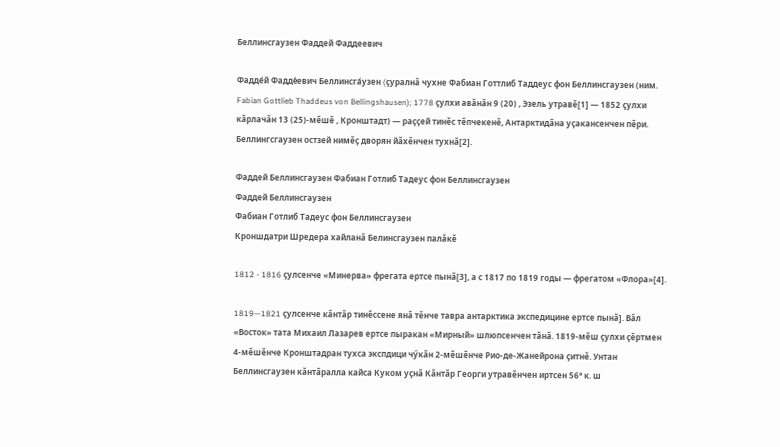Беллинсгаузен Фаддей Фаддеевич

Фадде́й Фадде́евич Беллинсга́узен (çуралнă чухне Фабиан Готтлиб Таддеус фон Беллинсгаузен (ним. Fabian Gottlieb Thaddeus von Bellingshausen); 1778 çулхи авăнăн 9 (20) , Эзель утравĕ[1] — 1852 çулхи кăрлачăн 13 (25)-мĕшĕ , Кронштадт) — раççей тинĕс тĕпчекенĕ, Антарктидăна уçакансенчен пĕри. Беллингсгаузен остзей нимĕç дворян йăхĕнчен тухнă[2].

Фаддей Беллинсгаузен Фабиан Готлиб Тадеус фон Беллинсгаузен
Фаддей Беллинсгаузен
Фабиан Готлиб Тадеус фон Беллинсгаузен
Кроншдатри Шредера хайланă Белинсгаузен палăкĕ

1812 - 1816 çулсенче «Минерва» фрегата ертсе пынă[3], а с 1817 по 1819 годы — фрегатом «Флора»[4].

1819—1821 çулсенче кăнтăр тинĕссене янă тĕнче тавра антарктика экспедицине ертсе пынă]. Вăл «Восток» тата Михаил Лазарев ертсе пыракан «Мирный» шлюпсенчен тăнă. 1819-мĕш çулхи çĕртмен 4-мĕшĕнче Кронштадран тухса экспдици чӳкăн 2-мĕшĕнче Рио-де-Жанейрона çитнĕ. Унтан Беллинсгаузен кăнтăралла кайса Куком уçнă Кăнтăр Георги утравĕнчен иртсен 56° к. ш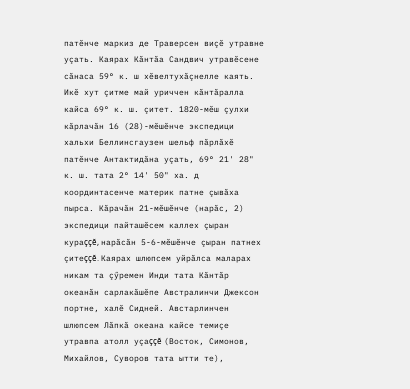патĕнче маркиз де Траверсен виçĕ утравне уçать. Каярах Кăнтăа Сандвич утравĕсене сăнаса 59° к. ш хĕвелтухăçнелле каять. Икĕ хут çитме май уриччен кăнтăралла кайса 69° к. ш. çитет. 1820-мĕш çулхи кăрлачăн 16 (28)-мĕшĕнче экспедици хальхи Беллинсгаузен шельф пăрлăхĕ патĕнче Антактидăна уçать, 69° 21' 28" к. ш. тата 2° 14' 50" ха. д координтасенче материк патне çывăха пырса. Кăрачăн 21-мĕшĕнче (нарăс, 2) экспедици пайташĕсем каллех çыран кураççĕ, нарăсăн 5-6-мĕшĕнче çыран патнех çитеççĕ. Каярах шлюпсем уйрăлса маларах никам та çӳремен Инди тата Кăнтăр океанăн сарлакăшĕпе Австралинчи Джексон портне, халĕ Сидней. Австарлинчен шлюпсем Лăпкă океана кайсе темиçе утравпа атолл уçаççĕ (Восток, Симонов, Михайлов, Суворов тата ытти те),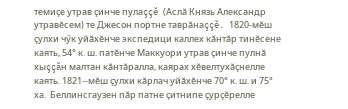темиçе утрав çинче пулаççĕ (Аслă Князь Александр утравĕсем) те Джесон портне таврăнаççĕ. 1820-мĕш çулхи чӳк уйăхĕнче экспедици каллех кăнтăр тинĕсене каять, 54° к. ш. патĕнче Маккуори утрав çинче пулнă хыççăн малтан кăнтăралла, каярах хĕвелтухăçнелле каять. 1821--мĕш çулхи кăрлач уйăхĕнче 70° к. ш. и 75° ха.  Беллинсгаузен пăр патне çитнипе çурçĕрелле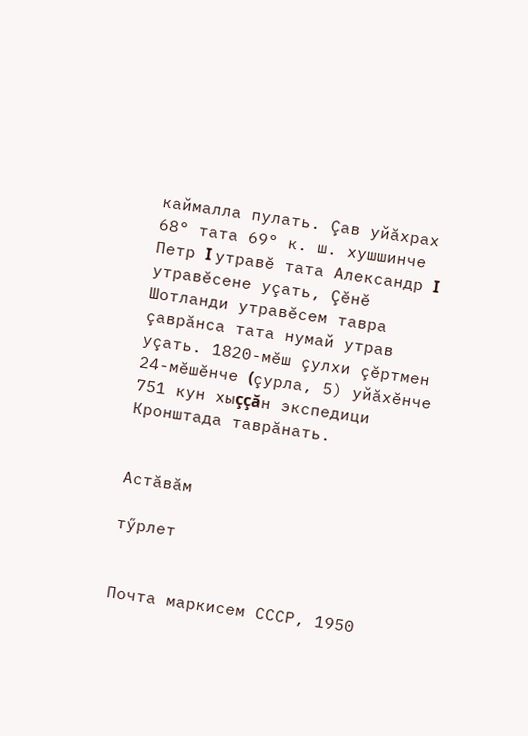каймалла пулать. Çав уйăхрах 68° тата 69° к. ш. хушшинче Петр I утравĕ тата Александр I утравĕсене уçать, Çĕнĕ Шотланди утравĕсем тавра çаврăнса тата нумай утрав уçать. 1820-мĕш çулхи çĕртмен 24-мĕшĕнче (çурла, 5) уйăхĕнче 751 кун хыççăн экспедици Кронштада таврăнать.


Астăвăм

тӳрлет


Почта маркисем СССР, 1950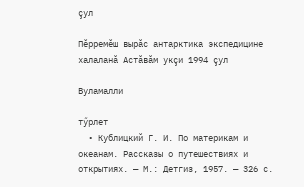çул

Пĕрремĕш вырăс антарктика экспедицине халаланă Астăвăм укçи 1994 çул

Вуламалли

тӳрлет
  • Кублицкий Г. И. По материкам и океанам. Рассказы о путешествиях и открытиях. — М.: Детгиз, 1957. — 326 с.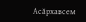Асăрхавсем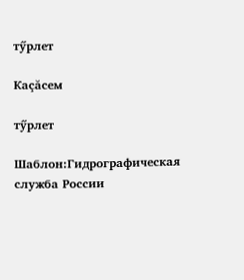тӳрлет

Каçăсем

тӳрлет

Шаблон:Гидрографическая служба России